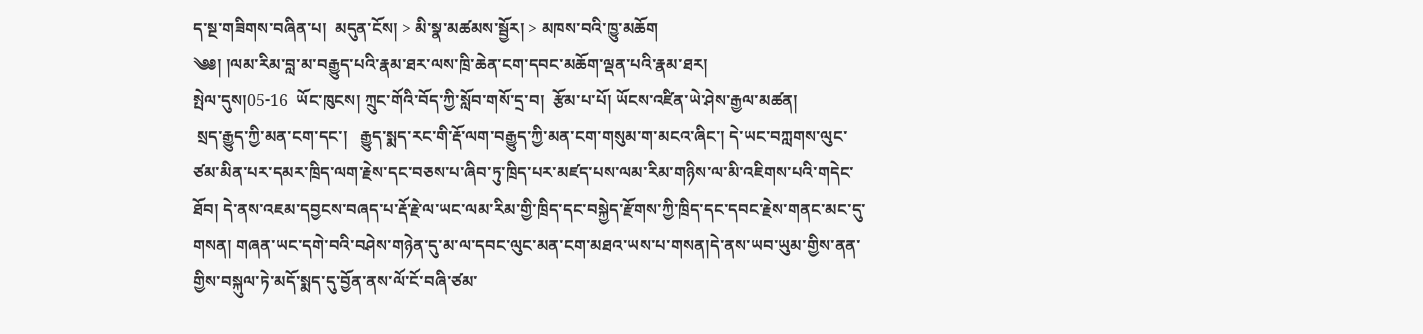ད་སྔ་གཟིགས་བཞིན་པ།  མདུན་ངོས། > མི་སྣ་མཚམས་སྦྱོར། > མཁས་བའི་ཁྱུ་མཆོག
༄༅། །ལམ་རིམ་བླ་མ་བརྒྱུད་པའི་རྣམ་ཐར་ལས་ཁྲི་ཆེན་ངག་དབང་མཆོག་ལྡན་པའི་རྣམ་ཐར།
སྤེལ་དུས།05-16  ཡོང་ཁུངས། ཀྲུང་གོའི་བོད་ཀྱི་སློབ་གསོ་དྲ་བ།  རྩོམ་པ་པོ། ཡོངས་འཛིན་ཡེ་ཤེས་རྒྱལ་མཚན།
 སྲད་རྒྱུད་ཀྱི་མན་ངག་དང་།   རྒྱུད་སྨད་རང་གི་རྡོ་ལག་བརྒྱུད་ཀྱི་མན་ངག་གསུམ་ག་མངའ་ཞིང་། དེ་ཡང་བཀླགས་ལུང་ཙམ་མིན་པར་དམར་ཁྲིད་ལག་རྗེས་དང་བཅས་པ་ཞིབ་ཏུ་ཁྲིད་པར་མཛད་པས་ལམ་རིམ་གཉིས་ལ་མི་འཇིགས་པའི་གདེང་ཐོབ། དེ་ནས་འཇམ་དབྱངས་བཞད་པ་རྡོ་རྗེ་ལ་ཡང་ལམ་རིམ་གྱི་ཁྲིད་དང་བསྐྱེད་རྫོགས་ཀྱི་ཁྲིད་དང་དབང་རྗེས་གནང་མང་དུ་གསན། གཞན་ཡང་དགེ་བའི་བཤེས་གཉེན་དུ་མ་ལ་དབང་ལུང་མན་ངག་མཐའ་ཡས་པ་གསན།དེ་ནས་ཡབ་ཡུམ་གྱིས་ནན་གྱིས་བསྐུལ་ཏེ་མདོ་སྨད་དུ་བྱོན་ནས་ལོ་ངོ་བཞི་ཙམ་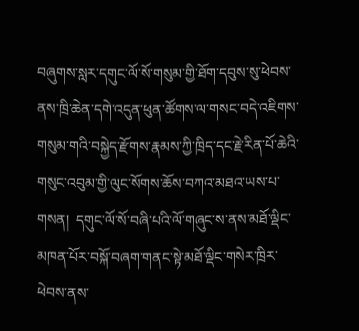བཞུགས་སླར་དགུང་ལོ་སོ་གསུམ་གྱི་ཐོག་དབུས་སུ་ཕེབས་ནས་ཁྲི་ཆེན་དགེ་འདུན་ཕུན་ཚོགས་ལ་གསང་བདེ་འཇིགས་གསུམ་གའི་བསྐྱེད་རྫོགས་རྣམས་ཀྱི་ཁྲིད་དང་རྗེ་རིན་པོ་ཆེའི་གསུང་འབུམ་གྱི་ལུང་སོགས་ཆོས་བཀའ་མཐའ་ཡས་པ་གསན།  དགུང་ལོ་སོ་བཞི་པའི་ལོ་གཞུང་ས་ནས་མཐོ་ལྡིང་མཁན་པོར་བསྐོ་བཞག་གནང་སྟེ་མཐོ་ལྡིང་གསེར་ཁྲིར་ཕེབས་ནས་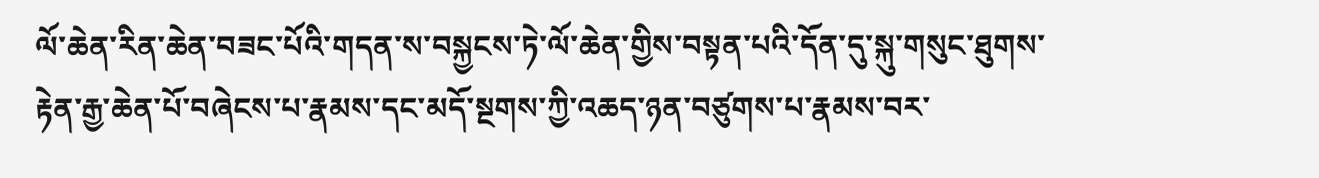ལོ་ཆེན་རིན་ཆེན་བཟང་པོའི་གདན་ས་བསྐྱངས་ཏེ་ལོ་ཆེན་གྱིས་བསྟན་པའི་དོན་དུ་སྐུ་གསུང་ཐུགས་རྟེན་རྒྱ་ཆེན་པོ་བཞེངས་པ་རྣམས་དང་མདོ་སྔགས་ཀྱི་འཆད་ཉན་བཙུགས་པ་རྣམས་བར་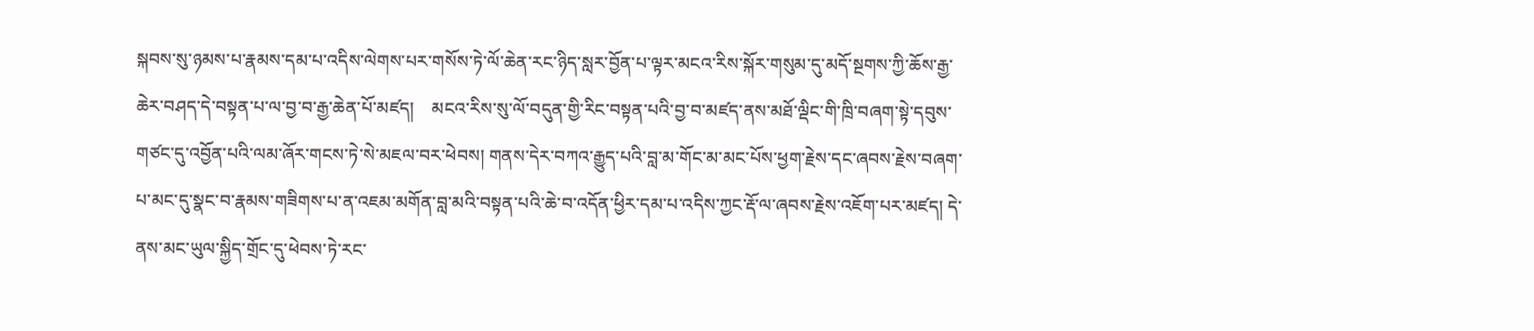སྐབས་སུ་ཉམས་པ་རྣམས་དམ་པ་འདིས་ལེགས་པར་གསོས་ཏེ་ལོ་ཆེན་རང་ཉིད་སླར་བྱོན་པ་ལྟར་མངའ་རིས་སྐོར་གསུམ་དུ་མདོ་སྔགས་ཀྱི་ཆོས་རྒྱ་ཆེར་བཤད་དེ་བསྟན་པ་ལ་བྱ་བ་རྒྱ་ཆེན་པོ་མཛད།    མངའ་རིས་སུ་ལོ་བདུན་གྱི་རིང་བསྟན་པའི་བྱ་བ་མཛད་ནས་མཐོ་ལྡིང་གི་ཁྲི་བཞག་སྟེ་དབུས་གཙང་དུ་འབྱོན་པའི་ལམ་ཞོར་གངས་ཏེ་སེ་མཇལ་བར་ཕེབས། གནས་དེར་བཀའ་རྒྱུད་པའི་བླ་མ་གོང་མ་མང་པོས་ཕྱག་རྗེས་དང་ཞབས་རྗེས་བཞག་པ་མང་དུ་སྣང་བ་རྣམས་གཟིགས་པ་ན་འཇམ་མགོན་བླ་མའི་བསྟན་པའི་ཆེ་བ་འདོན་ཕྱིར་དམ་པ་འདིས་ཀྱང་རྡོ་ལ་ཞབས་རྗེས་འཇོག་པར་མཛད། དེ་ནས་མང་ཡུལ་སྐྱིད་གྲོང་དུ་ཕེབས་ཏེ་རང་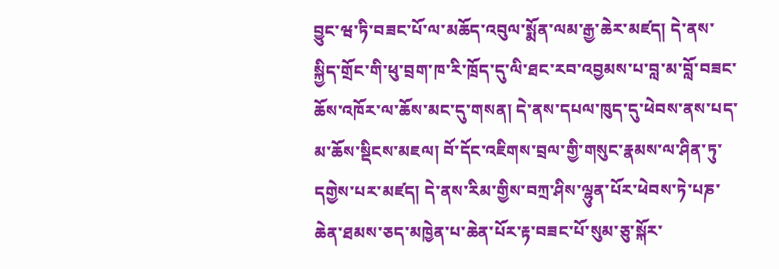བྱུང་ཝ་ཏི་བཟང་པོ་ལ་མཆོད་འབུལ་སྨོན་ལམ་རྒྱ་ཆེར་མཛད། དེ་ནས་སྐྱིད་གྲོང་གི་ཕུ་བྲག་ཁ་རི་ཁྲོད་དུ་ལི་ཐང་རབ་འབྱམས་པ་བླ་མ་བློ་བཟང་ཆོས་འཁོར་ལ་ཆོས་མང་དུ་གསན། དེ་ནས་དཔལ་ཁུད་དུ་ཕེབས་ནས་པད་མ་ཆོས་སྡིངས་མཇལ། བོ་དོང་འཇིགས་བྲལ་གྱི་གསུང་རྣམས་ལ་ཤིན་ཏུ་དགྱེས་པར་མཛད། དེ་ནས་རིམ་གྱིས་བཀྲ་ཤིས་ལྷུན་པོར་ཕེབས་ཏེ་པཎ་ཆེན་ཐམས་ཅད་མཁྱེན་པ་ཆེན་པོར་རྟ་བཟང་པོ་སུམ་ཅུ་སྐོར་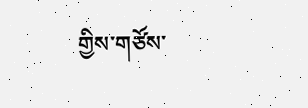གྱིས་གཙོས་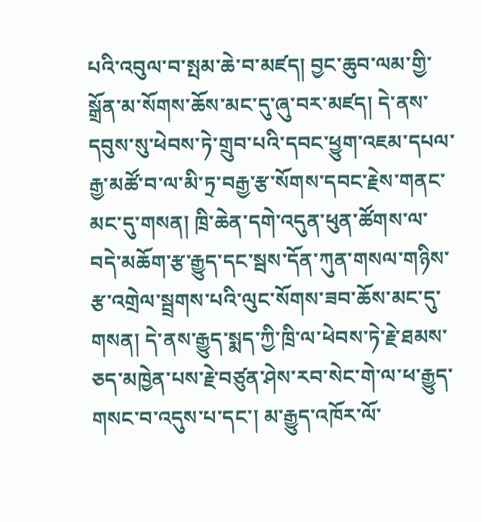པའི་འབུལ་བ་སྤམ་ཆེ་བ་མཛད། བྱང་ཆུབ་ལམ་གྱི་སྒྲོན་མ་སོགས་ཆོས་མང་དུ་ཞུ་བར་མཛད། དེ་ནས་དབུས་སུ་ཕེབས་ཏེ་གྲུབ་པའི་དབང་ཕྱུག་འཇམ་དཔལ་རྒྱ་མཚོ་བ་ལ་མི་ཏྲ་བརྒྱ་རྩ་སོགས་དབང་རྗེས་གནང་མང་དུ་གསན། ཁྲི་ཆེན་དགེ་འདུན་ཕུན་ཚོགས་ལ་བདེ་མཆོག་རྩ་རྒྱུད་དང་སྦས་དོན་ཀུན་གསལ་གཉིས་རྩ་འགྲེལ་སྦྲགས་པའི་ལུང་སོགས་ཟབ་ཆོས་མང་དུ་གསན། དེ་ནས་རྒྱུད་སྨད་ཀྱི་ཁྲི་ལ་ཕེབས་ཏེ་རྗེ་ཐམས་ཅད་མཁྱེན་པས་རྗེ་བཙུན་ཤེས་རབ་སེང་གེ་ལ་ཕ་རྒྱུད་གསང་བ་འདུས་པ་དང་། མ་རྒྱུད་འཁོར་ལོ་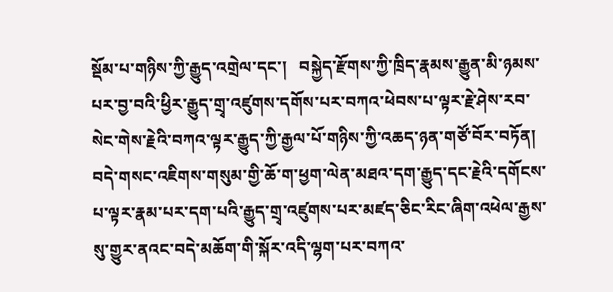སྡོམ་པ་གཉིས་ཀྱི་རྒྱུད་འགྲེལ་དང་།   བསྐྱེད་རྫོགས་ཀྱི་ཁྲིད་རྣམས་རྒྱུན་མི་ཉམས་པར་བྱ་བའི་ཕྱིར་རྒྱུད་གྲྭ་འཛུགས་དགོས་པར་བཀའ་ཕེབས་པ་ལྟར་རྗེ་ཤེས་རབ་སེང་གེས་རྗེའི་བཀའ་ལྟར་རྒྱུད་ཀྱི་རྒྱལ་པོ་གཉིས་ཀྱི་འཆད་ཉན་གཙོ་བོར་བཏོན།   བདེ་གསང་འཇིགས་གསུམ་གྱི་ཆོ་ག་ཕྱག་ལེན་མཐའ་དག་རྒྱུད་དང་རྗེའི་དགོངས་པ་ལྟར་རྣམ་པར་དག་པའི་རྒྱུད་གྲྭ་འཛུགས་པར་མཛད་ཅིང་རིང་ཞིག་འཕེལ་རྒྱས་སུ་གྱུར་ནའང་བདེ་མཆོག་གི་སྐོར་འདི་ལྷག་པར་བཀའ་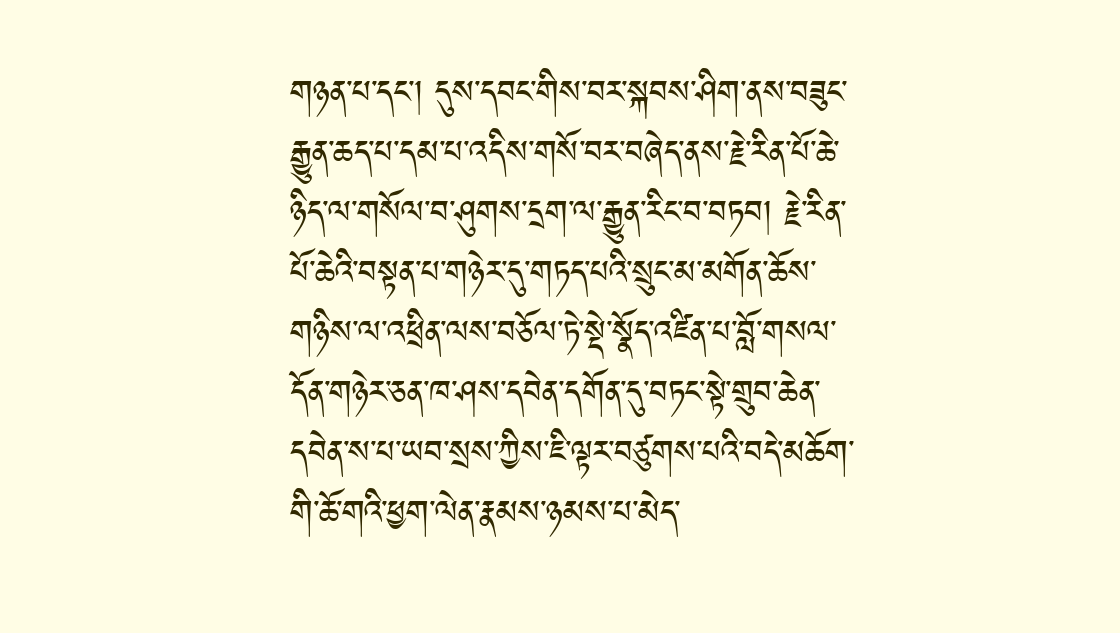གཉན་པ་དང་། དུས་དབང་གིས་བར་སྐབས་ཤིག་ནས་བཟུང་རྒྱུན་ཆད་པ་དམ་པ་འདིས་གསོ་བར་བཞེད་ནས་རྗེ་རིན་པོ་ཆེ་ཉིད་ལ་གསོལ་བ་ཤུགས་དྲག་ལ་རྒྱུན་རིང་བ་བཏབ། རྗེ་རིན་པོ་ཆེའི་བསྟན་པ་གཉེར་དུ་གཏད་པའི་སྲུང་མ་མགོན་ཆོས་གཉིས་ལ་འཕྲིན་ལས་བཅོལ་ཏེ་སྡེ་སྣོད་འཛིན་པ་བློ་གསལ་དོན་གཉེར་ཅན་ཁ་ཤས་དབེན་དགོན་དུ་བཏང་སྟེ་གྲུབ་ཆེན་དབེན་ས་པ་ཡབ་སྲས་ཀྱིས་ཇི་ལྟར་བཙུགས་པའི་བདེ་མཆོག་གི་ཆོ་གའི་ཕྱག་ལེན་རྣམས་ཉམས་པ་མེད་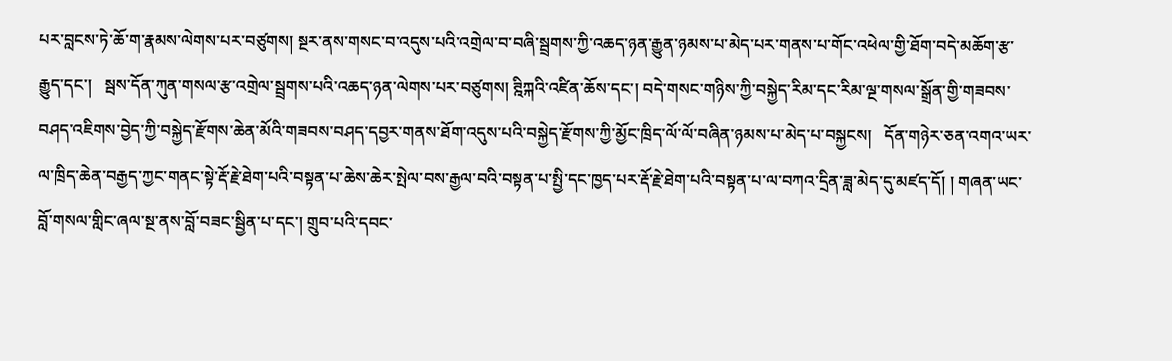པར་བླངས་ཏེ་ཆོ་ག་རྣམས་ལེགས་པར་བཙུགས། སྔར་ནས་གསང་བ་འདུས་པའི་འགྲེལ་བ་བཞི་སྦྲགས་ཀྱི་འཆད་ཉན་རྒྱུན་ཉམས་པ་མེད་པར་གནས་པ་གོང་འཕེལ་གྱི་ཐོག་བདེ་མཆོག་རྩ་རྒྱུད་དང་།   སྦས་དོན་ཀུན་གསལ་རྩ་འགྲེལ་སྦྲགས་པའི་འཆད་ཉན་ལེགས་པར་བཙུགས། ཊྰིཀྐའི་འཛིན་ཆོས་དང་། བདེ་གསང་གཉིས་ཀྱི་བསྐྱེད་རིམ་དང་རིམ་ལྔ་གསལ་སྒྲོན་གྱི་གཟབས་བཤད་འཇིགས་བྱེད་ཀྱི་བསྐྱེད་རྫོགས་ཆེན་མོའི་གཟབས་བཤད་དབྱར་གནས་ཐོག་འདུས་པའི་བསྐྱེད་རྫོགས་ཀྱི་མྱོང་ཁྲིད་ལོ་ལོ་བཞིན་ཉམས་པ་མེད་པ་བསྐྱངས།   དོན་གཉེར་ཅན་འགའ་ཡར་ལ་ཁྲིད་ཆེན་བརྒྱད་ཀྱང་གནང་སྟེ་རྡོ་རྗེ་ཐེག་པའི་བསྟན་པ་ཆེས་ཆེར་སྤེལ་བས་རྒྱལ་བའི་བསྟན་པ་སྤྱི་དང་ཁྱད་པར་རྡོ་རྗེ་ཐེག་པའི་བསྟན་པ་ལ་བཀའ་དྲིན་ཟླ་མེད་དུ་མཛད་དོ། ། གཞན་ཡང་བློ་གསལ་གླིང་ཞལ་སྔ་ནས་བློ་བཟང་སྦྱིན་པ་དང་། གྲུབ་པའི་དབང་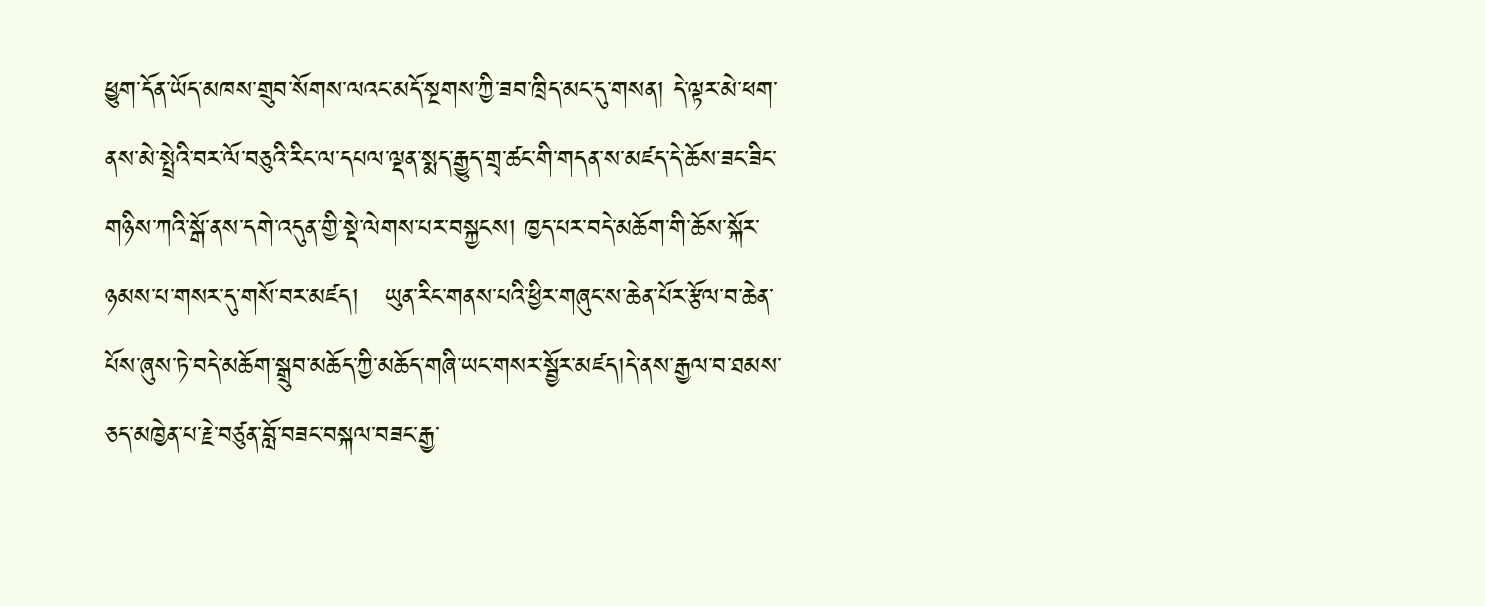ཕྱུག་དོན་ཡོད་མཁས་གྲུབ་སོགས་ལའང་མདོ་སྔགས་ཀྱི་ཟབ་ཁྲིད་མང་དུ་གསན། དེ་ལྟར་མེ་ཕག་ནས་མེ་སྤྲེའི་བར་ལོ་བཅུའི་རིང་ལ་དཔལ་ལྡན་སྨད་རྒྱུད་གྲྭ་ཚང་གི་གདན་ས་མཛད་དེ་ཆོས་ཟང་ཟིང་གཉིས་ཀའི་སྒོ་ནས་དགེ་འདུན་གྱི་སྡེ་ལེགས་པར་བསྐྱངས། ཁྱད་པར་བདེ་མཆོག་གི་ཆོས་སྐོར་ཉམས་པ་གསར་དུ་གསོ་བར་མཛད།   ཡུན་རིང་གནས་པའི་ཕྱིར་གཞུང་ས་ཆེན་པོར་རྩོལ་བ་ཆེན་པོས་ཞུས་ཏེ་བདེ་མཆོག་སྒྲུབ་མཆོད་ཀྱི་མཆོད་གཞི་ཡང་གསར་སྦྱོར་མཛད།དེ་ནས་རྒྱལ་བ་ཐམས་ཅད་མཁྱེན་པ་རྗེ་བཙུན་བློ་བཟང་བསྐལ་བཟང་རྒྱ་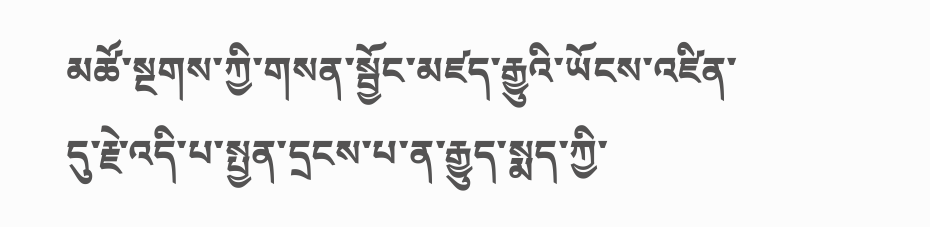མཚོ་སྔགས་ཀྱི་གསན་སྦྱོང་མཛད་རྒྱུའི་ཡོངས་འཛིན་དུ་རྗེ་འདི་པ་སྤྱན་དྲངས་པ་ན་རྒྱུད་སྨད་ཀྱི་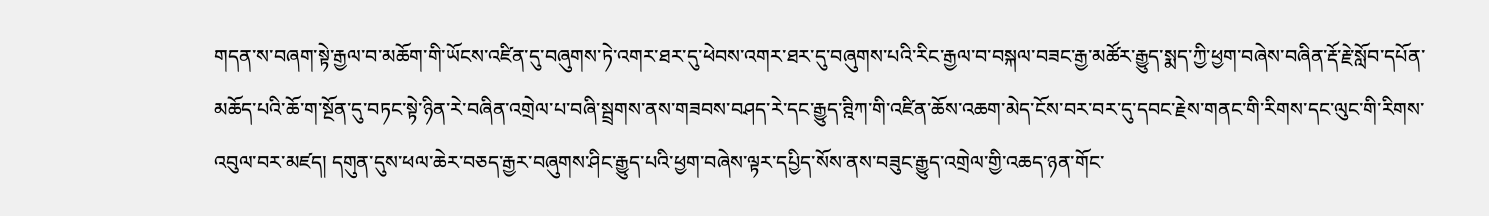གདན་ས་བཞག་སྟེ་རྒྱལ་བ་མཆོག་གི་ཡོངས་འཛིན་དུ་བཞུགས་ཏེ་འགར་ཐར་དུ་ཕེབས་འགར་ཐར་དུ་བཞུགས་པའི་རིང་རྒྱལ་བ་བསྐལ་བཟང་རྒྱ་མཚོར་རྒྱུད་སྨད་ཀྱི་ཕྱག་བཞེས་བཞིན་རྡོ་རྗེ་སློབ་དཔོན་མཆོད་པའི་ཆོ་ག་སྔོན་དུ་བཏང་སྟེ་ཉིན་རེ་བཞིན་འགྲེལ་པ་བཞི་སྦྲགས་ནས་གཟབས་བཤད་རེ་དང་རྒྱུད་ཊྰིཀ་གི་འཛིན་ཆོས་འཆག་མེད་ངོས་བར་བར་དུ་དབང་རྗེས་གནང་གི་རིགས་དང་ལུང་གི་རིགས་འབུལ་བར་མཛད། དགུན་དུས་ཕལ་ཆེར་བཅད་རྒྱར་བཞུགས་ཤིང་རྒྱུད་པའི་ཕྱག་བཞེས་ལྟར་དཔྱིད་སོས་ནས་བཟུང་རྒྱུད་འགྲེལ་གྱི་འཆད་ཉན་གོང་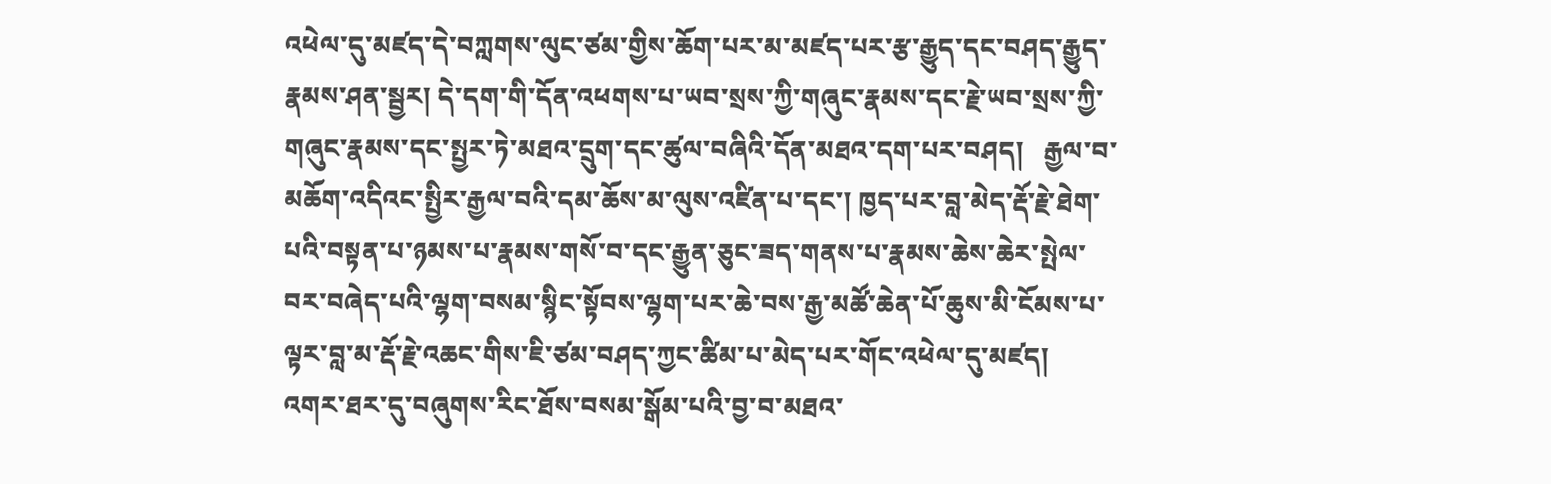འཕེལ་དུ་མཛད་དེ་བཀླགས་ལུང་ཙམ་གྱིས་ཆོག་པར་མ་མཛད་པར་རྩ་རྒྱུད་དང་བཤད་རྒྱུད་རྣམས་ཤན་སྦྱར། དེ་དག་གི་དོན་འཕགས་པ་ཡབ་སྲས་ཀྱི་གཞུང་རྣམས་དང་རྗེ་ཡབ་སྲས་ཀྱི་གཞུང་རྣམས་དང་སྤྱར་ཏེ་མཐའ་དྲུག་དང་ཚུལ་བཞིའི་དོན་མཐའ་དག་པར་བཤད།   རྒྱལ་བ་མཆོག་འདིའང་སྤྱིར་རྒྱལ་བའི་དམ་ཆོས་མ་ལུས་འཛིན་པ་དང་། ཁྱད་པར་བླ་མེད་རྡོ་རྗེ་ཐེག་པའི་བསྟན་པ་ཉམས་པ་རྣམས་གསོ་བ་དང་རྒྱུན་ཅུང་ཟད་གནས་པ་རྣམས་ཆེས་ཆེར་སྤེལ་བར་བཞེད་པའི་ལྷག་བསམ་སྙིང་སྟོབས་ལྷག་པར་ཆེ་བས་རྒྱ་མཚོ་ཆེན་པོ་ཆུས་མི་ངོམས་པ་ལྟར་བླ་མ་རྡོ་རྗེ་འཆང་གིས་ཇི་ཙམ་བཤད་ཀྱང་ཚིམ་པ་མེད་པར་གོང་འཕེལ་དུ་མཛད།   འགར་ཐར་དུ་བཞུགས་རིང་ཐོས་བསམ་སྒོམ་པའི་བྱ་བ་མཐའ་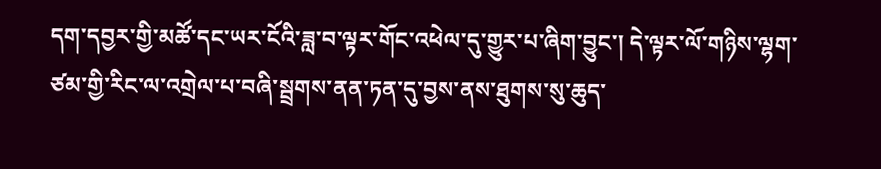དག་དབྱར་གྱི་མཚོ་དང་ཡར་ངོའི་ཟླ་བ་ལྟར་གོང་འཕེལ་དུ་གྱུར་པ་ཞིག་བྱུང་། དེ་ལྟར་ལོ་གཉིས་ལྷག་ཙམ་གྱི་རིང་ལ་འགྲེལ་པ་བཞི་སྦྲགས་ནན་ཏན་དུ་བྱས་ནས་ཐུགས་སུ་ཆུད་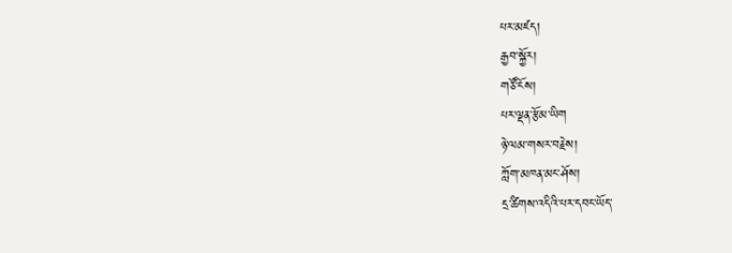པར་མཛད།
རྒྱབ་སྐྱོར།
གཙོ་ངོས།
པར་ལྡན་རྩོམ་ཡིག
ཉེ་ལམ་གསར་བརྗེས།
ཀློག་མཁན་མང་ཤོས།
དྲ་ཚིགས་འདིའི་པར་དབང་ཡོད་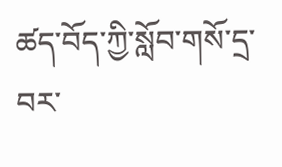ཚད་བོད་ཀྱི་སློབ་གསོ་དྲ་བར་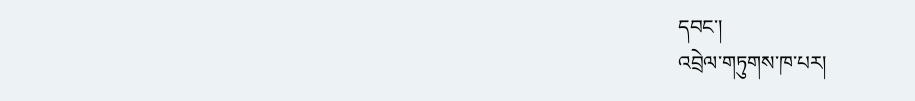དབང་།
འབྲེལ་གཏུགས་ཁ་པར།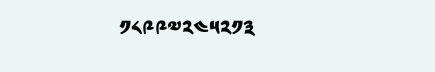༡༨༩༩༧༢༤༥༢༡༣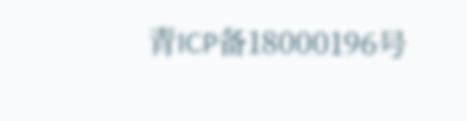青ICP备18000196号